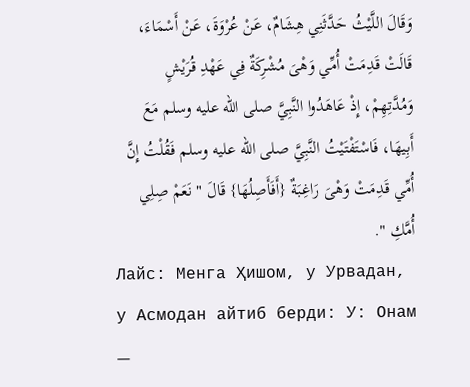وَقَالَ اللَّيْثُ حَدَّثَنِي هِشَامٌ، عَنْ عُرْوَةَ، عَنْ أَسْمَاءَ، قَالَتْ قَدِمَتْ أُمِّي وَهْىَ مُشْرِكَةٌ فِي عَهْدِ قُرَيْشٍ وَمُدَّتِهِمْ، إِذْ عَاهَدُوا النَّبِيَّ صلى الله عليه وسلم مَعَ أَبِيهَا، فَاسْتَفْتَيْتُ النَّبِيَّ صلى الله عليه وسلم فَقُلْتُ إِنَّ أُمِّي قَدِمَتْ وَهْىَ رَاغِبَةٌ {أَفَأَصِلُهَا} قَالَ " نَعَمْ صِلِي أُمَّكِ ".
Лайс: Менга Ҳишом, у Урвадан, у Асмодан айтиб берди: У: Онам —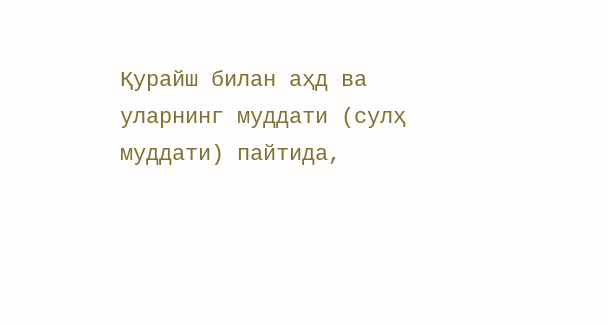Қурайш билан аҳд ва уларнинг муддати (сулҳ муддати) пайтида,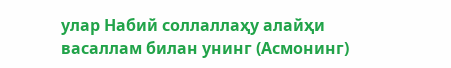улар Набий соллаллаҳу алайҳи васаллам билан унинг (Асмонинг)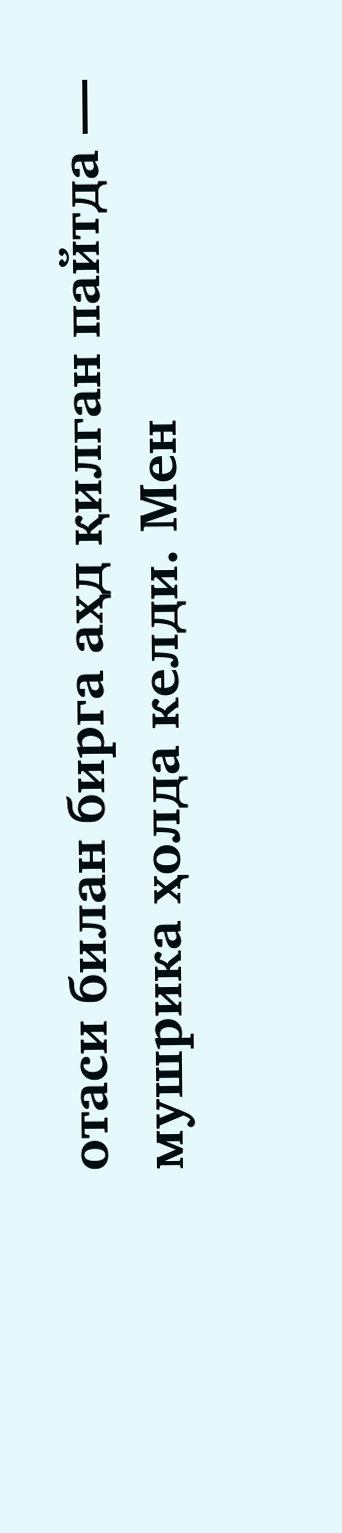отаси билан бирга аҳд қилган пайтда — мушрика ҳолда келди. Мен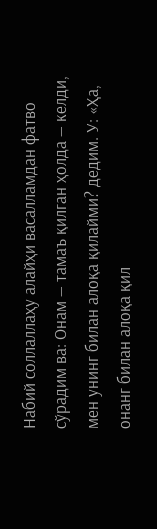Набий соллаллаҳу алайҳи васалламдан фатво сўрадим ва: Онам — тамаъ қилган ҳолда — келди, мен унинг билан алоқа қилайми? дедим. У: «Ҳа, онанг билан алоқа қил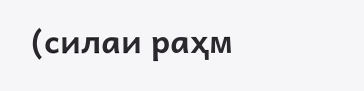(силаи раҳм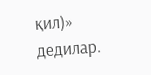қил)» дедилар.